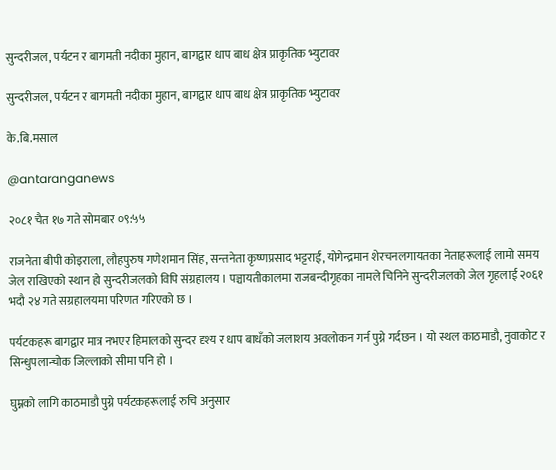सुन्दरीजल, पर्यटन र बागमती नदीका मुहान, बागद्वार धाप बाध क्षेत्र प्राकृतिक भ्युटावर

सुन्दरीजल, पर्यटन र बागमती नदीका मुहान, बागद्वार धाप बाध क्षेत्र प्राकृतिक भ्युटावर

के.बि.मसाल

@antaranganews

२०८१ चैत १७ गते सोमबार ०९:५५

राजनेता बीपी कोइराला, लौहपुरुष गणेशमान सिंह, सन्तनेता कृष्णप्रसाद भट्टराई, योगेन्द्रमान शेरचनलगायतका नेताहरूलाई लामो समय जेल राखिएको स्थान हो सुन्दरीजलको विपि संग्रहालय । पञ्चायतीकालमा राजबन्दीगृहका नामले चिनिने सुन्दरीजलको जेल गृहलाई २०६१ भदौ २४ गते सग्रहालयमा परिणत गरिएको छ ।

पर्यटकहरू बागद्वार मात्र नभएर हिमालको सुन्दर दृश्य र धाप बाधँको जलाशय अवलोकन गर्न पुग्ने गर्दछन । यो स्थल काठमाडौ, नुवाकोट र सिन्धुपलान्चोक जिल्लाको सीमा पनि हो ।

घुम्नको लागि काठमाडौ पुग्ने पर्यटकहरूलाई रुचि अनुसार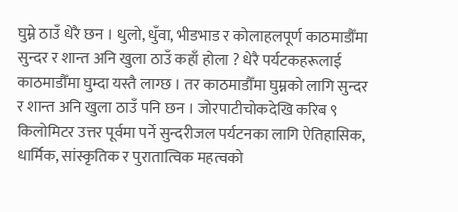घुम्ने ठाउँ धेरै छन । धुलो, धुँवा, भीडभाड र कोलाहलपूर्ण काठमाडौँमा सुन्दर र शान्त अनि खुला ठाउँ कहाँ होला ? धेरै पर्यटकहरूलाई काठमाडौँमा घुम्दा यस्तै लाग्छ । तर काठमाडौँमा घुम्नको लागि सुन्दर र शान्त अनि खुला ठाउँ पनि छन । जोरपाटीचोकदेखि करिब ९ किलोमिटर उत्तर पूर्वमा पर्ने सुन्दरीजल पर्यटनका लागि ऐतिहासिक, धार्मिक, सांस्कृतिक र पुरातात्विक महत्वको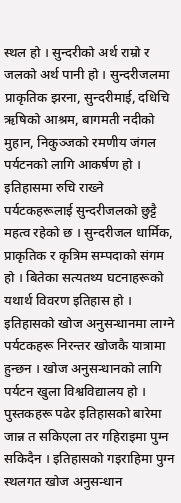स्थल हो । सुन्दरीको अर्थ राम्रो र जलको अर्थ पानी हो । सुन्दरीजलमा प्राकृतिक झरना, सुन्दरीमाई, दधिचि ऋषिको आश्रम, बागमती नदीको मुहान, निकुञ्जको रमणीय जंगल पर्यटनको लागि आकर्षण हो ।
इतिहासमा रुचि राख्ने पर्यटकहरूलाई सुन्दरीजलको छुट्टै महत्व रहेको छ । सुन्दरीजल धार्मिक, प्राकृतिक र कृत्रिम सम्पदाको संगम हो । बितेका सत्यतथ्य घटनाहरूको यथार्थ विवरण इतिहास हो । इतिहासको खोज अनुसन्धानमा लाग्ने पर्यटकहरू निरन्तर खोजकै यात्रामा हुन्छन । खोज अनुसन्धानको लागि पर्यटन खुला विश्वविद्यालय हो । पुस्तकहरू पढेर इतिहासको बारेमा जान्न त सकिएला तर गहिराइमा पुग्न सकिदैन । इतिहासको गइराहिमा पुग्न स्थलगत खोज अनुसन्धान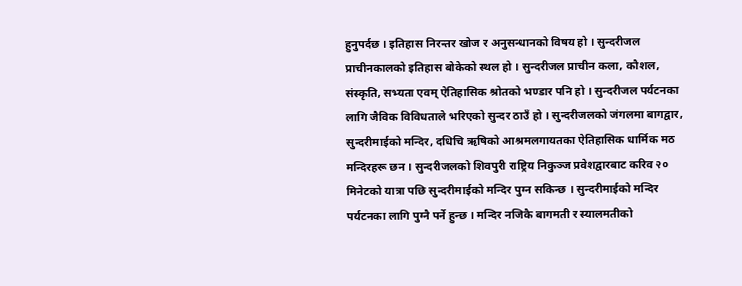हुनुपर्दछ । इतिहास निरन्तर खोज र अनुसन्धानको विषय हो । सुन्दरीजल प्राचीनकालको इतिहास बोकेको स्थल हो । सुन्दरीजल प्राचीन कला, कौशल, संस्कृति, सभ्यता एवम् ऐतिहासिक श्रोतको भण्डार पनि हो । सुन्दरीजल पर्यटनका लागि जैविक विविधताले भरिएको सुन्दर ठाउँ हो । सुन्दरीजलको जंगलमा बागद्वार, सुन्दरीमाईको मन्दिर, दधिचि ऋषिको आश्रमलगायतका ऐतिहासिक धार्मिक मठ मन्दिरहरू छन । सुन्दरीजलको शिवपुरी राष्ट्रिय निकुञ्ज प्रवेशद्वारबाट करिव २० मिनेटको यात्रा पछि सुन्दरीमाईको मन्दिर पुग्न सकिन्छ । सुन्दरीमाईको मन्दिर पर्यटनका लागि पुग्नै पर्ने हुन्छ । मन्दिर नजिकै बागमती र स्यालमतीको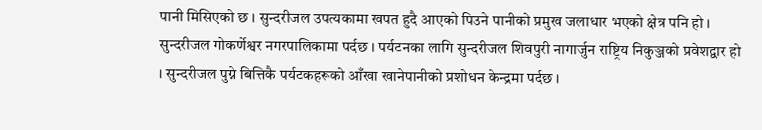पानी मिसिएको छ । सुन्दरीजल उपत्यकामा खपत हुदै आएको पिउने पानीको प्रमुख जलाधार भएको क्षेत्र पनि हो ।
सुन्दरीजल गोकर्णेश्वर नगरपालिकामा पर्दछ । पर्यटनका लागि सुन्दरीजल शिवपुरी नागार्जुन राष्ट्रिय निकुञ्जको प्रवेशद्वार हो । सुन्दरीजल पुग्ने बित्तिकै पर्यटकहरूको आँखा खानेपानीको प्रशोधन केन्द्रमा पर्दछ ।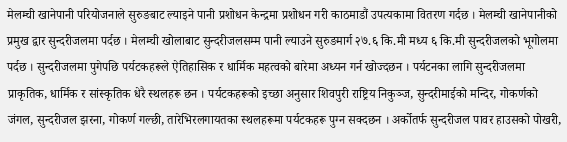मेलम्ची खानेपानी परियोजनाले सुरुङबाट ल्याइने पानी प्रशोधन केन्द्रमा प्रशोधन गरी काठमाडौं उपत्यकामा वितरण गर्दछ । मेलम्ची खानेपानीको प्रमुख द्वार सुन्दरीजलमा पर्दछ । मेलम्ची खोलाबाट सुन्दरीजलसम्म पानी ल्याउने सुरुङमार्ग २७.६ कि.मी मध्य ६ कि.मी सुन्दरीजलको भूगोलमा पर्दछ । सुन्दरीजलमा पुगेपछि पर्यटकहरूले ऐतिहासिक र धार्मिक महत्वको बारेमा अध्यन गर्न खोज्दछन । पर्यटनका लागि सुन्दरीजलमा प्राकृतिक, धार्मिक र सांस्कृतिक धेरै स्थलहरू छन । पर्यटकहरूको इच्छा अनुसार शिवपुरी राष्ट्रिय निकुञ्ज, सुन्दरीमाईको मन्दिर, गोकर्णको जंगल, सुन्दरीजल झरना, गोकर्ण गल्छी, तारेभिरलगायतका स्थलहरूमा पर्यटकहरू पुग्न सक्दछन । अर्कोतर्फ सुन्दरीजल पावर हाउसको पोखरी,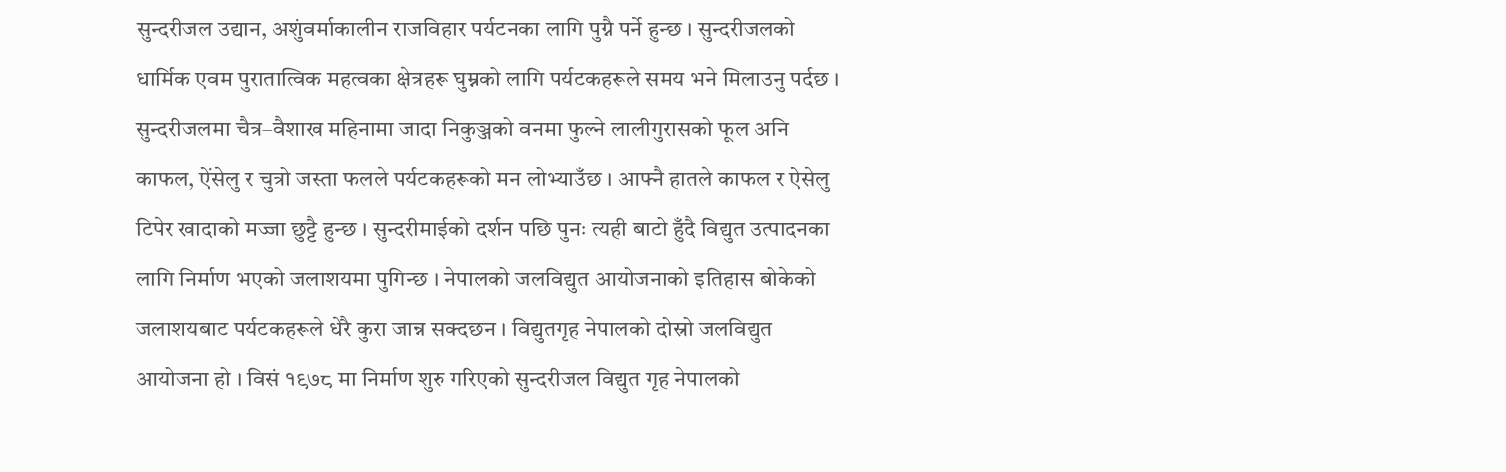सुन्दरीजल उद्यान, अशुंवर्माकालीन राजविहार पर्यटनका लागि पुग्नै पर्ने हुन्छ । सुन्दरीजलको धार्मिक एवम पुरातात्विक महत्वका क्षेत्रहरू घुम्नको लागि पर्यटकहरूले समय भने मिलाउनु पर्दछ ।
सुन्दरीजलमा चैत्र–वैशाख महिनामा जादा निकुञ्जको वनमा फुल्ने लालीगुरासको फूल अनि काफल, ऐंसेलु र चुत्रो जस्ता फलले पर्यटकहरूको मन लोभ्याउँछ । आफ्नै हातले काफल र ऐसेलु टिपेर खादाको मज्जा छुट्टै हुन्छ । सुन्दरीमाईको दर्शन पछि पुनः त्यही बाटो हुँदै विद्युत उत्पादनका लागि निर्माण भएको जलाशयमा पुगिन्छ । नेपालको जलविद्युत आयोजनाको इतिहास बोकेको जलाशयबाट पर्यटकहरूले धेरै कुरा जान्न सक्दछन । विद्युतगृह नेपालको दोस्रो जलविद्युत आयोजना हो । विसं १९७८ मा निर्माण शुरु गरिएको सुन्दरीजल विद्युत गृह नेपालको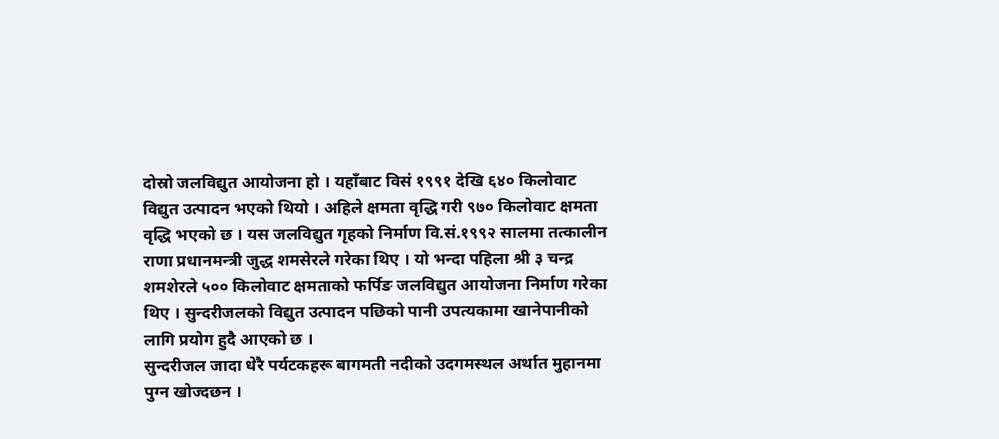दोस्रो जलविद्युत आयोजना हो । यहाँबाट विसं १९९१ देखि ६४० किलोवाट विद्युत उत्पादन भएको थियो । अहिले क्षमता वृद्धि गरी ९७० किलोवाट क्षमता वृद्धि भएको छ । यस जलविद्युत गृहको निर्माण वि.सं.१९९२ सालमा तत्कालीन राणा प्रधानमन्त्री जुद्ध शमसेरले गरेका थिए । यो भन्दा पहिला श्री ३ चन्द्र शमशेरले ५०० किलोवाट क्षमताको फर्पिङ जलविद्युत आयोजना निर्माण गरेका थिए । सुन्दरीजलको विद्युत उत्पादन पछिको पानी उपत्यकामा खानेपानीको लागि प्रयोग हुदै आएको छ ।
सुन्दरीजल जादा धेरै पर्यटकहरू बागमती नदीको उदगमस्थल अर्थात मुहानमा पुग्न खोज्दछन ।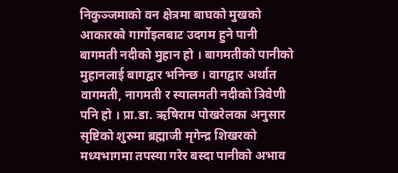निकुञ्जमाको वन क्षेत्रमा बाघको मुखको आकारको गार्गोइलबाट उदगम हुने पानी बागमती नदीको मुहान हो । बागमतीको पानीको मुहानलाई बागद्वार भनिन्छ । वागद्वार अर्थात वागमती, नागमती र स्यालमती नदीको त्रिवेणी पनि हो । प्रा.डा. ऋषिराम पोखरेलका अनुसार सृष्टिको शुरुमा ब्रह्माजी मृगेन्द्र शिखरको मध्यभागमा तपस्या गरेर बस्दा पानीको अभाव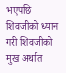भएपछि शिवजीको ध्यान गरी शिवजीको मुख अर्थात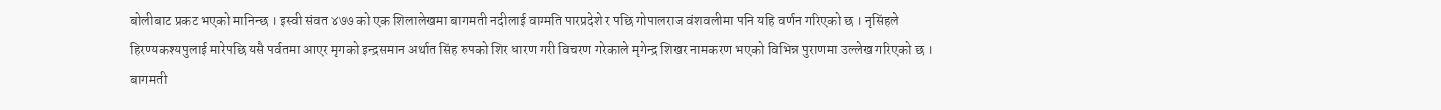बोलीबाट प्रकट भएको मानिन्छ । इस्वी संवत ४७७ को एक शिलालेखमा बागमती नदीलाई वाग्मति पारप्रदेशे र पछि गोपालराज वंशवलीमा पनि यहि वर्णन गरिएको छ । नृसिंहले हिरण्यकश्यपुलाई मारेपछि यसै पर्वतमा आएर मृगको इन्द्रसमान अर्थात सिंह रुपको शिर धारण गरी विचरण गरेकाले मृगेन्द्र शिखर नामकरण भएको विभिन्न पुराणमा उल्लेख गरिएको छ । बागमती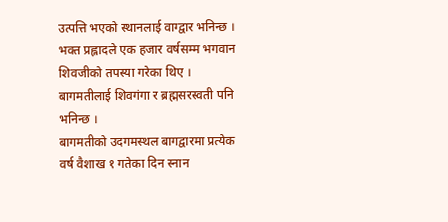उत्पत्ति भएको स्थानलाई वाग्द्वार भनिन्छ । भक्त प्रह्लादले एक हजार वर्षसम्म भगवान शिवजीको तपस्या गरेका थिए । बागमतीलाई शिवगंगा र ब्रह्मसरस्वती पनि भनिन्छ ।
बागमतीको उदगमस्थल बागद्वारमा प्रत्येक वर्ष वैशाख १ गतेका दिन स्नान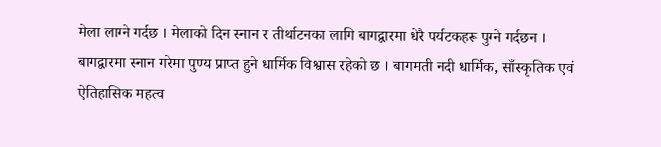मेला लाग्ने गर्दछ । मेलाको दिन स्नान र तीर्थाटनका लागि बागद्वारमा धेरै पर्यटकहरू पुग्ने गर्दछन । बागद्वारमा स्नान गरेमा पुण्य प्राप्त हुने धार्मिक विश्वास रहेको छ । बागमती नदी धार्मिक, साँस्कृतिक एवं ऐतिहासिक महत्व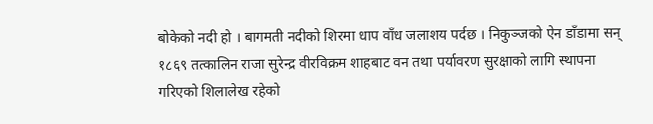बोकेको नदी हो । बागमती नदीको शिरमा धाप वाँध जलाशय पर्दछ । निकुञ्जको ऐन डाँडामा सन् १८६९ तत्कालिन राजा सुरेन्द्र वीरविक्रम शाहबाट वन तथा पर्यावरण सुरक्षाको लागि स्थापना गरिएको शिलालेख रहेको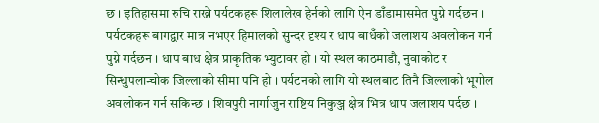छ । इतिहासमा रुचि राख्ने पर्यटकहरू शिलालेख हेर्नको लागि ऐन डाँडामासमेत पुग्ने गर्दछन । पर्यटकहरू बागद्वार मात्र नभएर हिमालको सुन्दर दृश्य र धाप बाधँको जलाशय अवलोकन गर्न पुग्ने गर्दछन । धाप बाध क्षेत्र प्राकृतिक भ्युटावर हो । यो स्थल काठमाडौ, नुवाकोट र सिन्धुपलान्चोक जिल्लाको सीमा पनि हो । पर्यटनको लागि यो स्थलबाट तिनै जिल्लाको भूगोल अवलोकन गर्न सकिन्छ । शिवपुरी नार्गाजुन राष्टिय निकुञ्ज क्षेत्र भित्र धाप जलाशय पर्दछ ।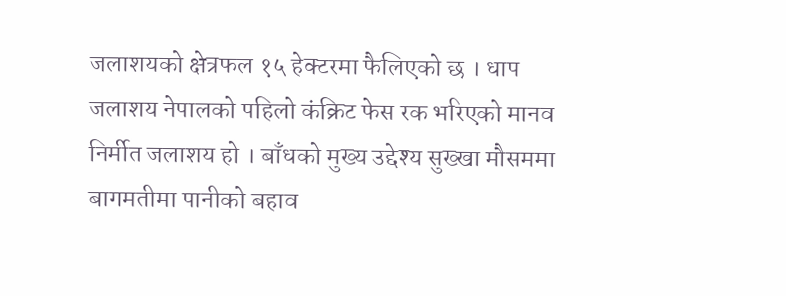जलाशयको क्षेत्रफल १५ हेक्टरमा फैलिएको छ । धाप जलाशय नेपालको पहिलो कंक्रिट फेस रक भरिएको मानव निर्मीत जलाशय हो । बाँधको मुख्य उद्देश्य सुख्खा मौसममा बागमतीमा पानीको बहाव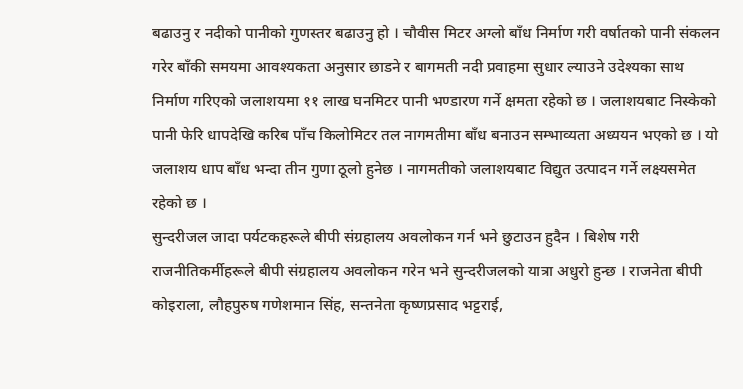बढाउनु र नदीको पानीको गुणस्तर बढाउनु हो । चौवीस मिटर अग्लो बाँध निर्माण गरी वर्षातको पानी संकलन गरेर बाँकी समयमा आवश्यकता अनुसार छाडने र बागमती नदी प्रवाहमा सुधार ल्याउने उदेश्यका साथ निर्माण गरिएको जलाशयमा ११ लाख घनमिटर पानी भण्डारण गर्ने क्षमता रहेको छ । जलाशयबाट निस्केको पानी फेरि धापदेखि करिब पाँच किलोमिटर तल नागमतीमा बाँध बनाउन सम्भाव्यता अध्ययन भएको छ । यो जलाशय धाप बाँध भन्दा तीन गुणा ठूलो हुनेछ । नागमतीको जलाशयबाट विद्युत उत्पादन गर्ने लक्ष्यसमेत रहेको छ ।
सुन्दरीजल जादा पर्यटकहरूले बीपी संग्रहालय अवलोकन गर्न भने छुटाउन हुदैन । बिशेष गरी राजनीतिकर्मीहरूले बीपी संग्रहालय अवलोकन गरेन भने सुन्दरीजलको यात्रा अधुरो हुन्छ । राजनेता बीपी कोइराला, लौहपुरुष गणेशमान सिंह, सन्तनेता कृष्णप्रसाद भट्टराई,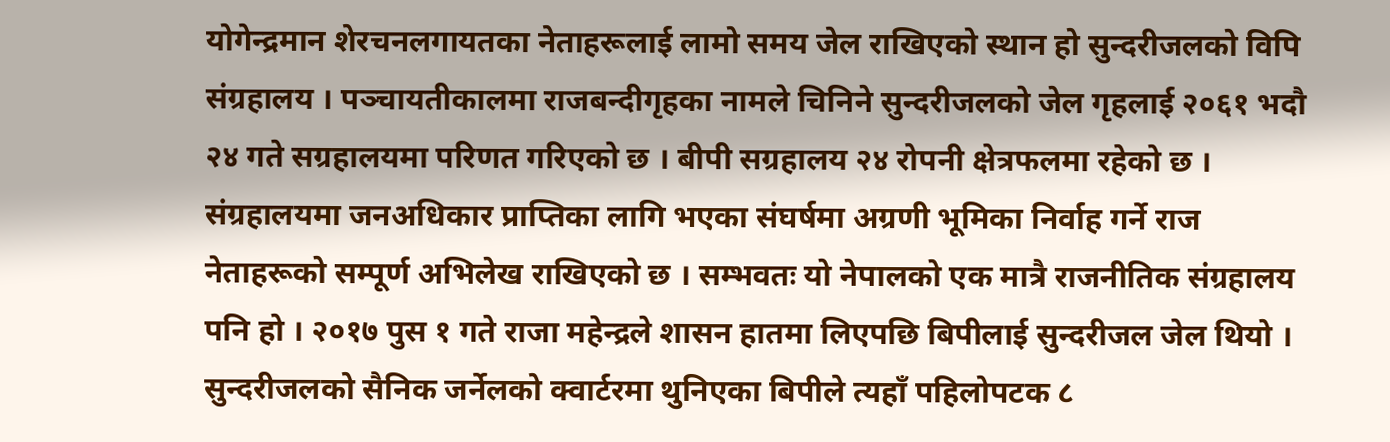योगेन्द्रमान शेरचनलगायतका नेताहरूलाई लामो समय जेल राखिएको स्थान हो सुन्दरीजलको विपि संग्रहालय । पञ्चायतीकालमा राजबन्दीगृहका नामले चिनिने सुन्दरीजलको जेल गृहलाई २०६१ भदौ २४ गते सग्रहालयमा परिणत गरिएको छ । बीपी सग्रहालय २४ रोपनी क्षेत्रफलमा रहेको छ । संग्रहालयमा जनअधिकार प्राप्तिका लागि भएका संघर्षमा अग्रणी भूमिका निर्वाह गर्ने राज नेताहरूको सम्पूर्ण अभिलेख राखिएको छ । सम्भवतः यो नेपालको एक मात्रै राजनीतिक संग्रहालय पनि हो । २०१७ पुस १ गते राजा महेन्द्रले शासन हातमा लिएपछि बिपीलाई सुन्दरीजल जेल थियो । सुन्दरीजलको सैनिक जर्नेलको क्वार्टरमा थुनिएका बिपीले त्यहाँ पहिलोपटक ८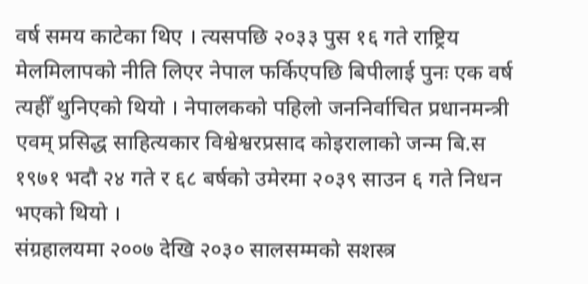वर्ष समय काटेका थिए । त्यसपछि २०३३ पुस १६ गते राष्ट्रिय मेलमिलापको नीति लिएर नेपाल फर्किएपछि बिपीलाई पुनः एक वर्ष त्यहीँ थुनिएको थियो । नेपालकको पहिलो जननिर्वाचित प्रधानमन्त्री एवम् प्रसिद्ध साहित्यकार विश्वेश्वरप्रसाद कोइरालाको जन्म बि.स १९७१ भदौ २४ गते र ६८ बर्षको उमेरमा २०३९ साउन ६ गते निधन भएको थियो ।
संग्रहालयमा २००७ देखि २०३० सालसम्मको सशस्त्र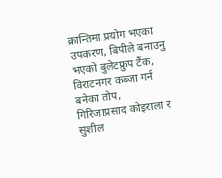क्रान्तिमा प्रयोग भएका उपकरण, बिपीले बनाउनु भएको बुलेटफ्रुप टैंक, विराटनगर कब्जा गर्न बनेका तोप, गिरिजाप्रसाद कोइराला र सुशील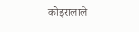कोइरालाले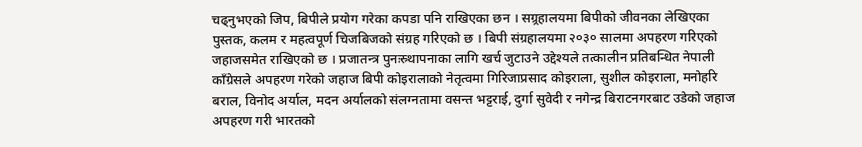चढ्नुभएको जिप, बिपीले प्रयोग गरेका कपडा पनि राखिएका छन । सग्र्रहालयमा बिपीको जीवनका लेखिएका पुस्तक, कलम र महत्वपूर्ण चिजबिजको संग्रह गरिएको छ । बिपी संग्रहालयमा २०३० सालमा अपहरण गरिएको जहाजसमेत राखिएको छ । प्रजातन्त्र पुनःस्र्थापनाका लागि खर्च जुटाउने उद्देश्यले तत्कालीन प्रतिबन्धित नेपाली काँग्रेसले अपहरण गरेको जहाज बिपी कोइरालाको नेतृत्वमा गिरिजाप्रसाद कोइराला, सुशील कोइराला, मनोहरि बराल, विनोद अर्याल, मदन अर्यालको संलग्नतामा वसन्त भट्टराई, दुर्गा सुवेदी र नगेन्द्र बिराटनगरबाट उडेको जहाज अपहरण गरी भारतको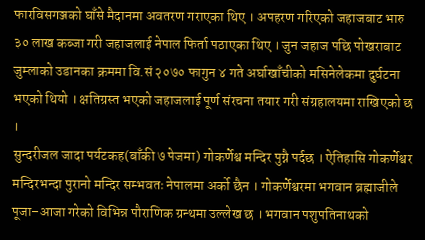फारविसगञ्जको घाँसे मैदानमा अवतरण गराएका थिए । अपहरण गरिएको जहाजबाट भारु ३० लाख कब्जा गरी जहाजलाई नेपाल फिर्ता पठाएका थिए । जुन जहाज पछि पोखराबाट जुम्लाको उडानका क्रममा वि.सं २०७० फागुन ४ गते अर्घाखाँचीको मसिनेलेकमा दुर्घटना भएको थियो । क्षतिग्रस्त भएको जहाजलाई पूर्ण संरचना तयार गरी संग्रहालयमा राखिएको छ ।
सुन्दरीजल जादा पर्यटकह(बाँकी ७ पेजमा) गोकर्णेश्व मन्दिर पुग्नै पर्दछ । ऐतिहासि गोकर्णेश्वर मन्दिरभन्दा पुरानो मन्दिर सम्भवतः नेपालमा अर्को छैन । गोकर्णेश्वरमा भगवान ब्रह्माजीले पूजा–आजा गरेको विभिन्न पौराणिक ग्रन्थमा उल्लेख छ । भगवान पशुपतिनाथको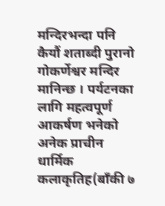मन्दिरभन्दा पनि कैयौं शताब्दी पुरानो गोकर्णेश्वर मन्दिर मानिन्छ । पर्यटनका लागि महत्वपूर्ण आकर्षण भनेको अनेक प्राचीन धार्मिक कलाकृतिह(बाँकी ७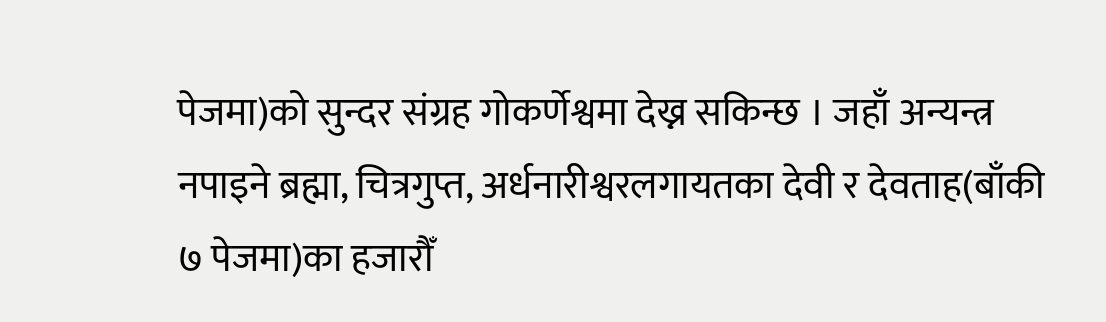पेजमा)को सुन्दर संग्रह गोकर्णेश्वमा देख्न सकिन्छ । जहाँ अन्यन्त्र नपाइने ब्रह्मा, चित्रगुप्त, अर्धनारीश्वरलगायतका देवी र देवताह(बाँकी ७ पेजमा)का हजारौँ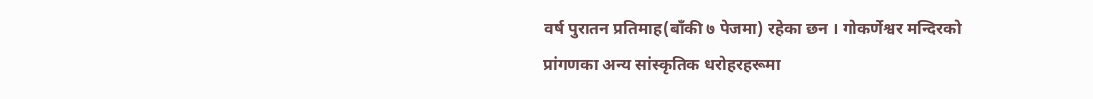वर्ष पुरातन प्रतिमाह(बाँकी ७ पेजमा) रहेका छन । गोकर्णेश्वर मन्दिरको प्रांगणका अन्य सांस्कृतिक धरोहरहरूमा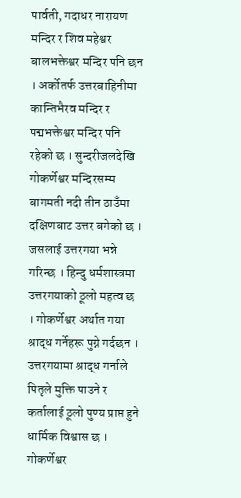पार्वती, गदाधर नारायण मन्दिर र शिव महेश्वर बालभक्तेश्वर मन्दिर पनि छन । अर्कोतर्फ उत्तरबाहिनीमा कान्तिभैरव मन्दिर र पद्मभक्तेश्वर मन्दिर पनि रहेको छ । सुन्दरीजलदेखि गोकर्णेश्वर मन्दिरसम्म बागमती नदी तीन ठाउँमा दक्षिणबाट उत्तर बगेको छ । जसलाई उत्तरगया भन्ने गरिन्छ । हिन्दु धर्मशास्त्रमा उत्तरगयाको ठूलो महत्व छ । गोकर्णेश्वर अर्थात गया श्राद्ध गर्नेहरू पुग्ने गर्दछन । उत्तरगयामा श्राद्ध गर्नाले पितृले मुक्ति पाउने र कर्तालाई ठूलो पुण्य प्राप्त हुने धार्मिक विश्वास छ ।
गोकर्णेश्वर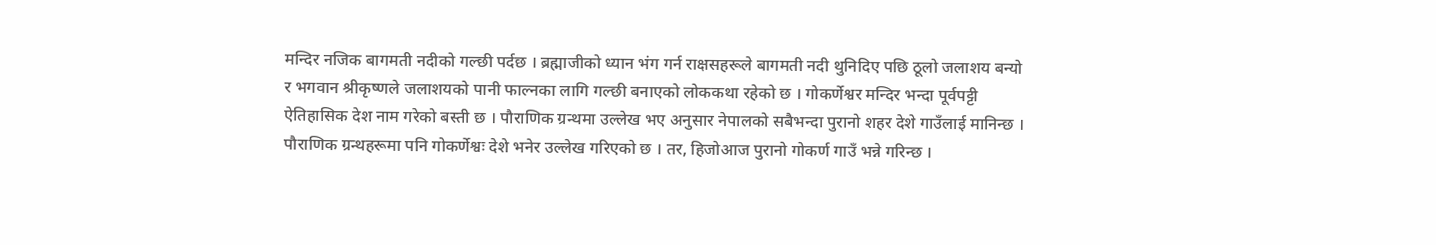मन्दिर नजिक बागमती नदीको गल्छी पर्दछ । ब्रह्माजीको ध्यान भंग गर्न राक्षसहरूले बागमती नदी थुनिदिए पछि ठूलो जलाशय बन्यो र भगवान श्रीकृष्णले जलाशयको पानी फाल्नका लागि गल्छी बनाएको लोककथा रहेको छ । गोकर्णेश्वर मन्दिर भन्दा पूर्वपट्टी ऐतिहासिक देश नाम गरेको बस्ती छ । पौराणिक ग्रन्थमा उल्लेख भए अनुसार नेपालको सबैभन्दा पुरानो शहर देशे गाउँलाई मानिन्छ । पौराणिक ग्रन्थहरूमा पनि गोकर्णेश्वः देशे भनेर उल्लेख गरिएको छ । तर, हिजोआज पुरानो गोकर्ण गाउँ भन्ने गरिन्छ ।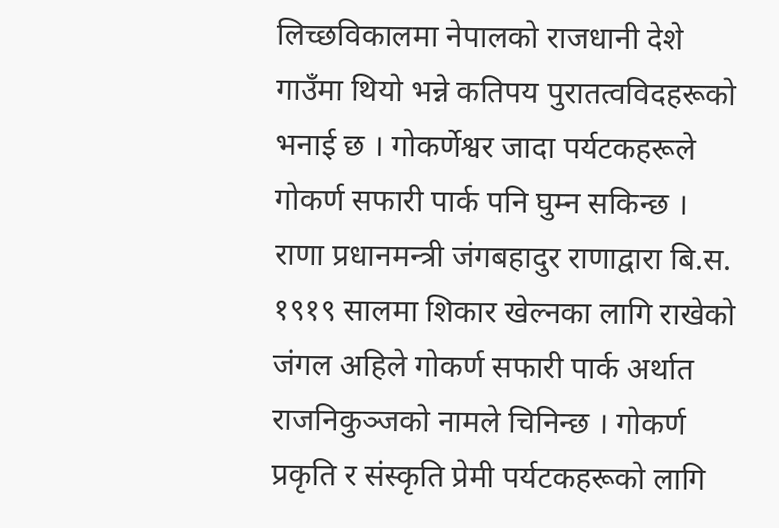लिच्छविकालमा नेपालको राजधानी देशे गाउँमा थियो भन्ने कतिपय पुरातत्वविदहरूको भनाई छ । गोकर्णेश्वर जादा पर्यटकहरूले गोकर्ण सफारी पार्क पनि घुम्न सकिन्छ । राणा प्रधानमन्त्री जंगबहादुर राणाद्वारा बि.स. १९१९ सालमा शिकार खेल्नका लागि राखेको जंगल अहिले गोकर्ण सफारी पार्क अर्थात राजनिकुञ्जको नामले चिनिन्छ । गोकर्ण प्रकृति र संस्कृति प्रेमी पर्यटकहरूको लागि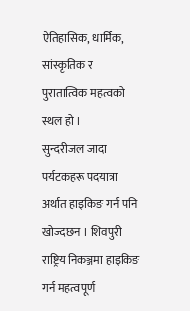ऐतिहासिक, धार्मिक, सांस्कृतिक र पुरातात्विक महत्वको स्थल हो ।
सुन्दरीजल जादा पर्यटकहरू पदयात्रा अर्थात हाइकिङ गर्न पनि खोज्दछन । शिवपुरी राष्ट्रिय निकञ्जमा हाइकिङ गर्न महत्वपूर्ण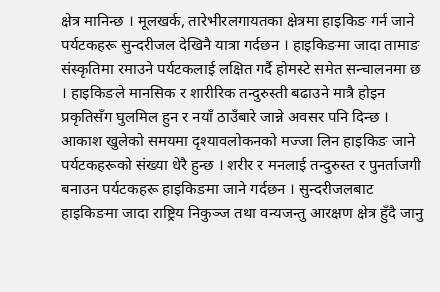क्षेत्र मानिन्छ । मूलखर्क, तारेभीरलगायतका क्षेत्रमा हाइकिङ गर्न जाने पर्यटकहरू सुन्दरीजल देखिनै यात्रा गर्दछन । हाइकिङमा जादा तामाङ संस्कृतिमा रमाउने पर्यटकलाई लक्षित गर्दै होमस्टे समेत सन्चालनमा छ । हाइकिङले मानसिक र शारीरिक तन्दुरुस्ती बढाउने मात्रै होइन प्रकृतिसँग घुलमिल हुन र नयाँ ठाउँबारे जान्ने अवसर पनि दिन्छ । आकाश खुलेको समयमा दृश्यावलोकनको मज्जा लिन हाइकिङ जाने पर्यटकहरूको संख्या धेरै हुन्छ । शरीर र मनलाई तन्दुरुस्त र पुनर्ताजगी बनाउन पर्यटकहरू हाइकिङमा जाने गर्दछन । सुन्दरीजलबाट हाइकिङमा जादा राष्ट्रिय निकुञ्ज तथा वन्यजन्तु आरक्षण क्षेत्र हुँदै जानु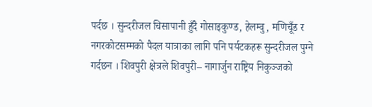पर्दछ । सुन्दरीजल चिसापानी हुँदै गोसाइकुण्ड, हेलम्वु, मणिचूँड र नगरकोटसम्मको पैदल यात्राका लागि पनि पर्यटकहरू सुन्दरीजल पुग्ने गर्दछन । शिवपुरी क्षेत्रले शिवपुरी– नागार्जुन राष्ट्रिय निकुञ्जको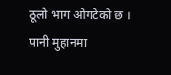ठूलो भाग ओगटेको छ । पानी मुहानमा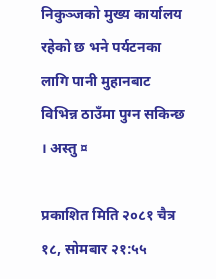निकुञ्जको मुख्य कार्यालय रहेको छ भने पर्यटनका लागि पानी मुहानबाट विभिन्न ठाउँमा पुग्न सकिन्छ । अस्तु ¤

प्रकाशित मिति २०८१ चैत्र १८, सोमबार २१:५५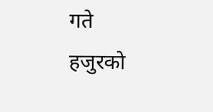गते
हजुरको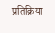प्रतिक्रिया